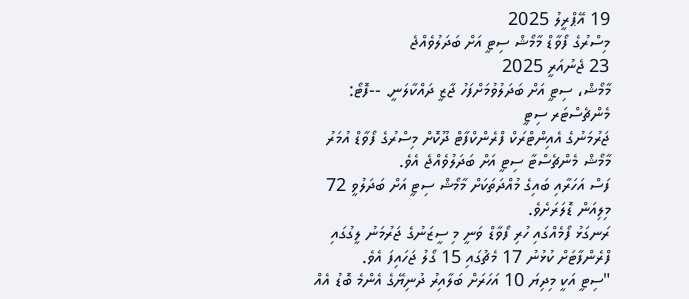19 އޭޕްރީލު 2025
މިސްރުގެ ފޯވާޑް މާމޯޝް ސިޓީ އަށް ބަދަލުވެއްޖެ
23 ޖެނުއަރީ 2025
މާމޯޝް، ސިޓީ އަށް ބަދަލުވުމަށްފަހު ޖާޒީ ދައްކާލަނީ. --ފޮޓޯ: މެންޗެސްޓަރ ސިޓީ
ޖަރުމަނުގެ އެއިންޓްރަކް ފްރެންކްފާޓް ދޫކޮށް މިސްރުގެ ފޯވާޑް އުމަރު މާމޯޝް މެންޗެސްޓާ ސިޓީ އަށް ބަދަލުވެއްޖެ އެވެ.
ފަސް އަހަރާއި ބައިގެ މުއްދަތަކަށް މާމޯޝް ސިޓީ އަށް ބަދަލުވީ 72 މިލިއަން ޑޮލަރަށެވެ.
ރަނގަޅު ފޯމެއްގައި ހުރި ފޯވާޑް ވަނީ މި ސީޒަނުގެ ޖަރުމަނު ލީގުގައި ފްރެންފާޓަށް ކުޅުނު 17 މެޗުގައި 15 ގޯލު ޖަހައިފަ އެވެ.
"ސިޓީ އަކީ މިދިޔަ 10 އަހަރަށް ބަލާއިރު ދުނިޔޭގެ އެންމެ ބޮޑު އެއް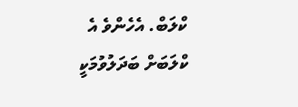ކްލަބް. އެހެންވެ އެ ކްލަބަށް ބަދަލުވުމަކީ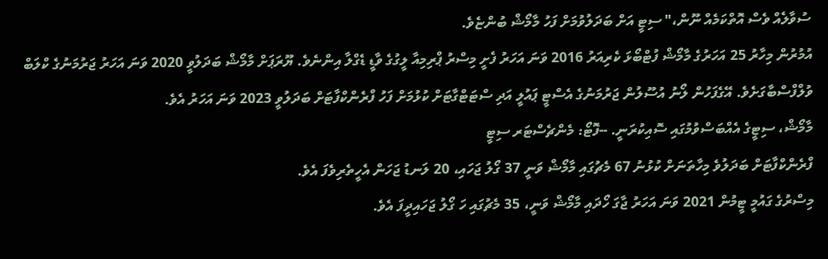ސުވާލެއް ވެސް އޮތްކަމެއް ނޫން،" ސިޓީ އަށް ބަދަލުވުމަށް ފަހު މާމޯޝް ބުންޏެވެ.
އުމުރުން މިހާރު 25 އަހަރުގެ މާމޯޝް ފުޓްބޯޅަ ކެރިއަރު 2016 ވަނަ އަހަރު ފެށީ މިސްރު ޕްރިމިއާ ލީގުގެ ވާޑީ ޑެގްލާ އިންނެވެ. ޔޫރަޕަށް މާމޯޝް ބަދަލުވީ 2020 ވަނަ އަހަރު ޖަރުމަނުގެ ކްލަބް ވުލްފްސްބާގަށެވެ. އޭގެފަހުން ލޯނު އުސޫލުން ޖަރުމަނުގެ އެސްޓީ ޕައުލީ އަދި ސްޓަޓްގާޓަށް ކުޅުމަށް ފަހު ފްރެންކްފާޓަށް ބަދަލުވީ 2023 ވަނަ އަހަރު އެވެ.
މާމޯޝް، ސިޓީގެ އެއްބަސްވުމުގައި ސޮއިކުރަނީ. --ފޮޓޯ: މެންޗެސްޓަރ ސިޓީ
ފްރެންކްފާޓަށް ބަދަލުވެ މިހާތަނަށް ކުޅުނު 67 މެޗުގައި މާމޯޝް ވަނީ 37 ގޯލު ޖަހައި، 20 ލަނޑު ޖަހަން އެހީތެރިވެފަ އެވެ.
މިސްރުގެ ގައުމީ ޓީމުން 2021 ވަނަ އަހަރު ޖާގަ ހޯދައި މާމޯޝް ވަނީ، 35 މެޗުގައި ހަ ގޯލު ޖަހައިދީފަ އެވެ.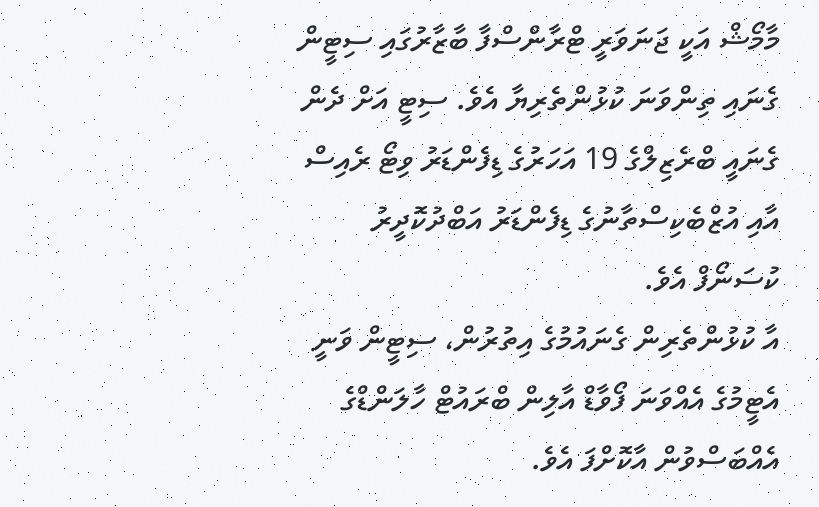މާމޯޝް އަކީ ޖަނަވަރީ ޓްރާންސްފާ ބާޒާރުގައި ސިޓީން ގެނައި ތިންވަނަ ކުޅުންތެރިޔާ އެވެ. ސިޓީ އަށް ދެން ގެނައީ ބްރެޒިލްގެ 19 އަހަރުގެ ޑިފެންޑަރު ވިޓޯ ރެއިސް އާއި އުޒްބެކިސްތާނުގެ ޑިފެންޑަރު އަބްދުކޮދީރު ކުސަނޯފް އެވެ.
އާ ކުޅުންތެރިން ގެނައުމުގެ އިތުރުން، ސިޓީން ވަނީ އެޓީމުގެ އެއްވަނަ ފޯވާޑް އާލިން ބްރައުޓް ހާލަންޑްގެ އެއްބަސްވުން އާކޮށްފަ އެވެ.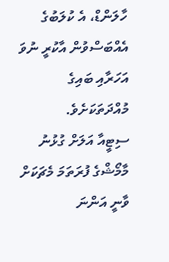ހާލަންޑް، އެ ކުލަބުގެ އެއްބަސްވުން އާކުރީ ނުވަ އަހަރާއި ބައިގެ މުއްދަތަކަށެވެ.
ސިޓީއާ އަލަށް ގުޅުނު މާމޯޝްގެ ފުރަތަމަ މެޗަކަށް ވާނީ އަންނަ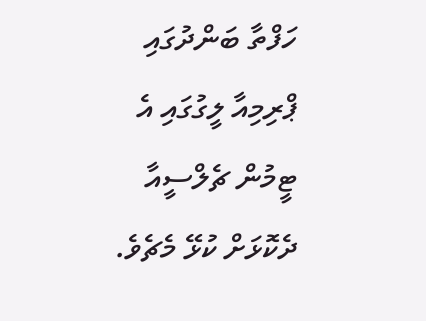ހަފްތާ ބަންދުގައި ޕްރިމިއާ ލީގުގައި އެ ޓީމުން ޗެލްސީއާ ދެކޮޅަށް ކުޅޭ މެޗެވެ.